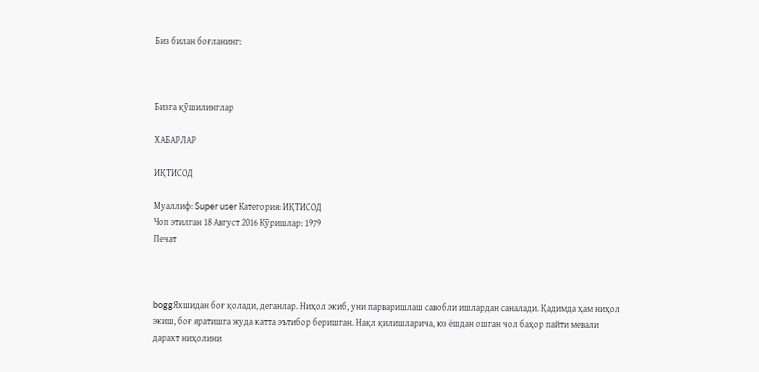Биз билан боғланинг:



Бизга қӯшилинглар

ХАБАРЛАР

ИҚТИСОД

Муаллиф: Super user Категория: ИҚТИСОД
Чоп этилган 18 Август 2016 Кӯришлар: 1979
Печат



boggЯхшидан боғ қолади, деганлар. Ниҳол экиб, уни парваришлаш савобли ишлардан саналади. Қадимда ҳам ниҳол экиш, боғ яратишга жуда катта эътибор беришган. Нақл қилишларича, юз ёшдан ошган чол баҳор пайти мевали дарахт ниҳолини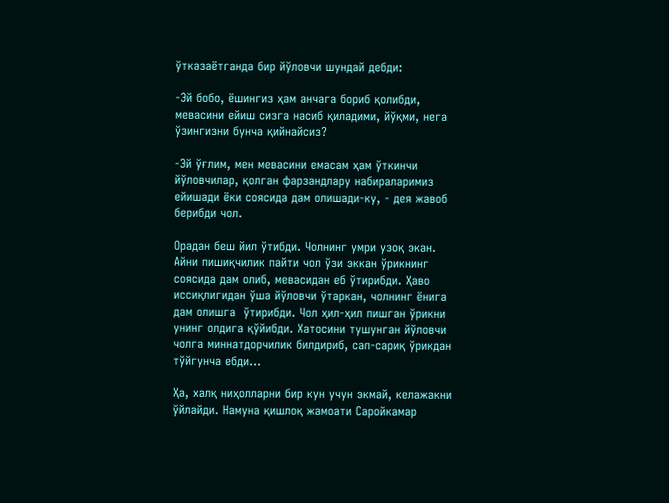ўтказаётганда бир йўловчи шундай дебди:

-Эй бобо, ёшингиз ҳам анчага бориб қолибди, мевасини ейиш сизга насиб қиладими, йўқми, нега ўзингизни бунча қийнайсиз?

-Эй ўғлим, мен мевасини емасам ҳам ўткинчи йўловчилар, қолган фарзандлару набираларимиз ейишади ёки соясида дам олишади-ку, - дея жавоб берибди чол.

Орадан беш йил ўтибди. Чолнинг умри узоқ экан. Айни пишиқчилик пайти чол ўзи эккан ўрикнинг соясида дам олиб, мевасидан еб ўтирибди. Ҳаво иссиқлигидан ўша йўловчи ўтаркан, чолнинг ёнига дам олишга  ўтирибди. Чол ҳил-ҳил пишган ўрикни унинг олдига қўйибди. Хатосини тушунган йўловчи чолга миннатдорчилик билдириб, сап-сариқ ўрикдан тўйгунча ебди...

Ҳа, халқ ниҳолларни бир кун учун экмай, келажакни ўйлайди. Намуна қишлоқ жамоати Саройкамар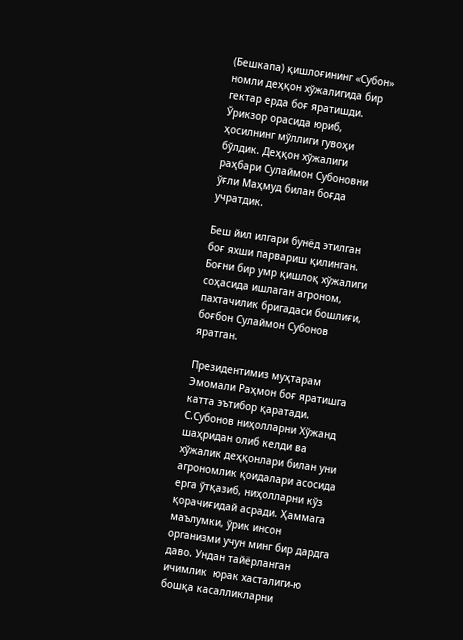(Бешкапа) қишлоғининг «Субон» номли деҳқон хўжалигида бир гектар ерда боғ яратишди. Ўрикзор орасида юриб, ҳосилнинг мўллиги гувоҳи бўлдик. Деҳқон хўжалиги раҳбари Сулаймон Субоновни ўғли Маҳмуд билан боғда учратдик.

Беш йил илгари бунёд этилган боғ яхши парвариш қилинган. Боғни бир умр қишлоқ хўжалиги соҳасида ишлаган агроном, пахтачилик бригадаси бошлиғи, боғбон Сулаймон Субонов яратган.

Президентимиз муҳтарам Эмомали Раҳмон боғ яратишга катта эътибор қаратади. С.Субонов ниҳолларни Хўжанд шаҳридан олиб келди ва хўжалик деҳқонлари билан уни агрономлик қоидалари асосида ерга ўтқазиб, ниҳолларни кўз қорачиғидай асради. Ҳаммага маълумки, ўрик инсон организми учун минг бир дардга даво. Ундан тайёрланган ичимлик  юрак хасталиги-ю бошқа касалликларни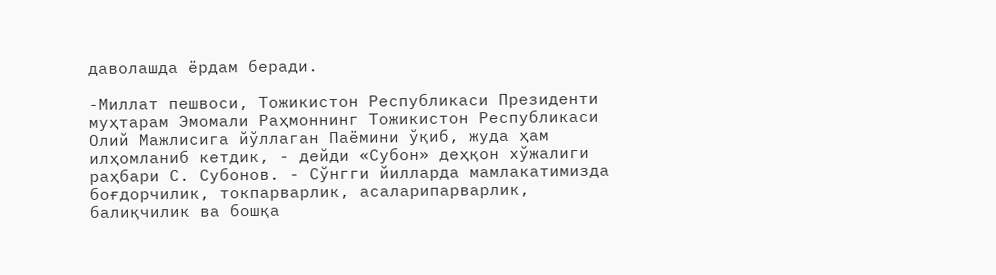даволашда ёрдам беради.

-Миллат пешвоси, Тожикистон Республикаси Президенти муҳтарам Эмомали Раҳмоннинг Тожикистон Республикаси Олий Мажлисига йўллаган Паёмини ўқиб, жуда ҳам илҳомланиб кетдик, - дейди «Субон» деҳқон хўжалиги раҳбари С. Субонов. - Сўнгги йилларда мамлакатимизда боғдорчилик, токпарварлик, асаларипарварлик, балиқчилик ва бошқа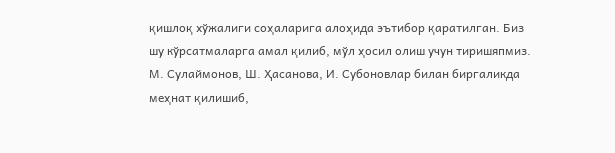қишлоқ хўжалиги соҳаларига алоҳида эътибор қаратилган. Биз шу кўрсатмаларга амал қилиб, мўл ҳосил олиш учун тиришяпмиз. М. Сулаймонов, Ш. Ҳасанова, И. Субоновлар билан биргаликда меҳнат қилишиб,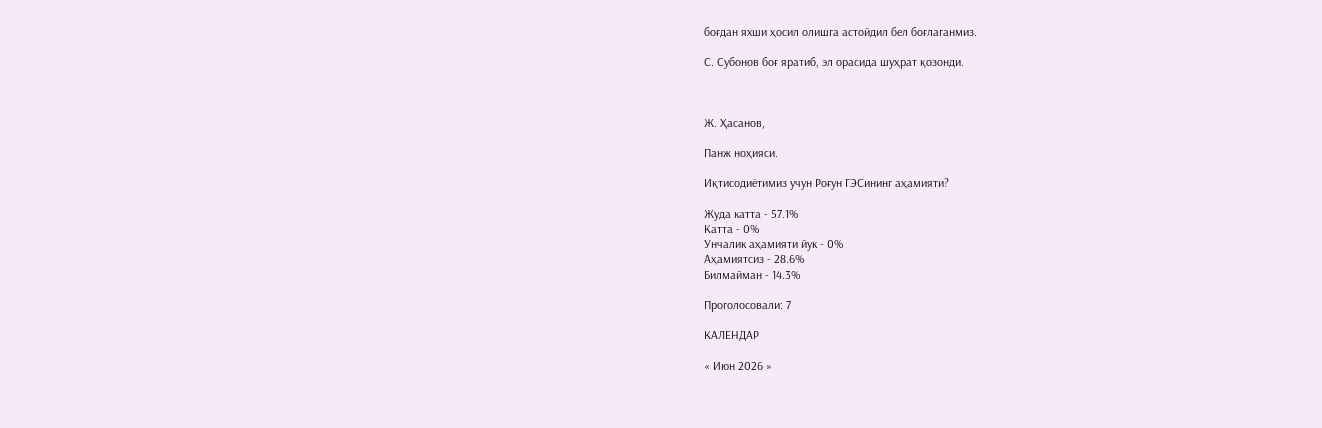боғдан яхши ҳосил олишга астойдил бел боғлаганмиз.

С. Субонов боғ яратиб, эл орасида шуҳрат қозонди.



Ж. Ҳасанов,

Панж ноҳияси.

Иқтисодиётимиз учун Роғун ГЭСининг аҳамияти?

Жуда катта - 57.1%
Катта - 0%
Унчалик аҳамияти йук - 0%
Аҳамиятсиз - 28.6%
Билмайман - 14.3%

Проголосовали: 7

КАЛЕНДАР

« Июн 2026 »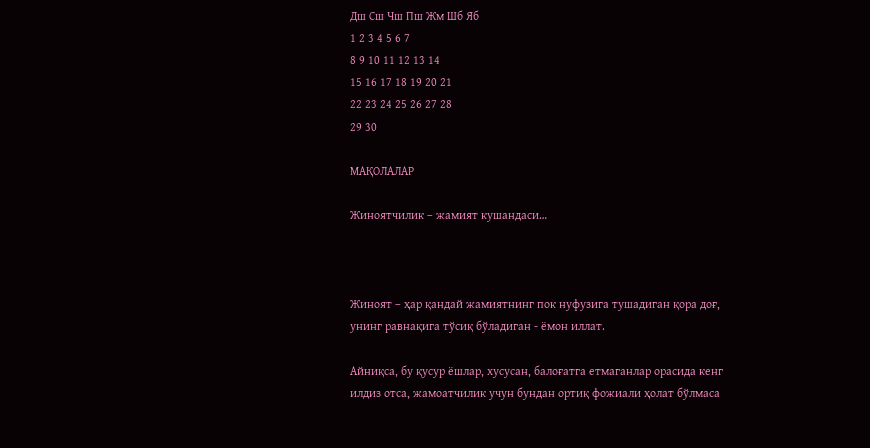Дш Сш Чш Пш Жм Шб Яб
1 2 3 4 5 6 7
8 9 10 11 12 13 14
15 16 17 18 19 20 21
22 23 24 25 26 27 28
29 30

МАҚОЛАЛАР

Жиноятчилик – жамият кушандаси…



Жиноят – ҳар қандай жамиятнинг пок нуфузига тушадиган қора доғ, унинг равнақига тўсиқ бўладиган - ёмон иллат.

Айниқса, бу қусур ёшлар, хусусан, балоғатга етмаганлар орасида кенг илдиз отса, жамоатчилик учун бундан ортиқ фожиали ҳолат бўлмаса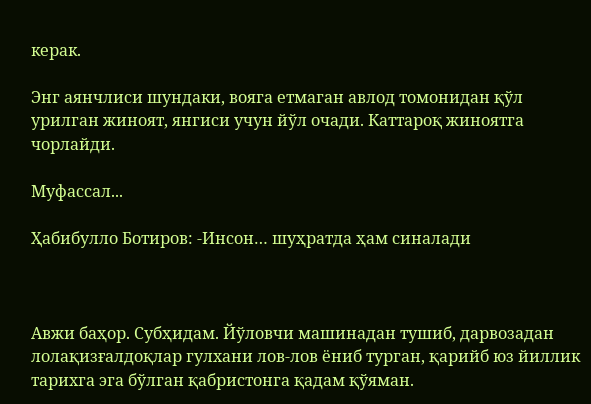керак.

Энг аянчлиси шундаки, вояга етмаган авлод томонидан қўл урилган жиноят, янгиси учун йўл очади. Каттароқ жиноятга чорлайди.

Муфассал...

Ҳабибулло Ботиров: -Инсон… шуҳратда ҳам синалади



Авжи баҳор. Субҳидам. Йўловчи машинадан тушиб, дарвозадан лолақизғалдоқлар гулхани лов-лов ёниб турган, қарийб юз йиллик тарихга эга бўлган қабристонга қадам қўяман.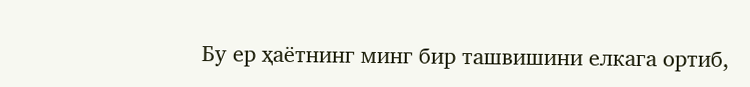Бу ер ҳаётнинг минг бир ташвишини елкага ортиб,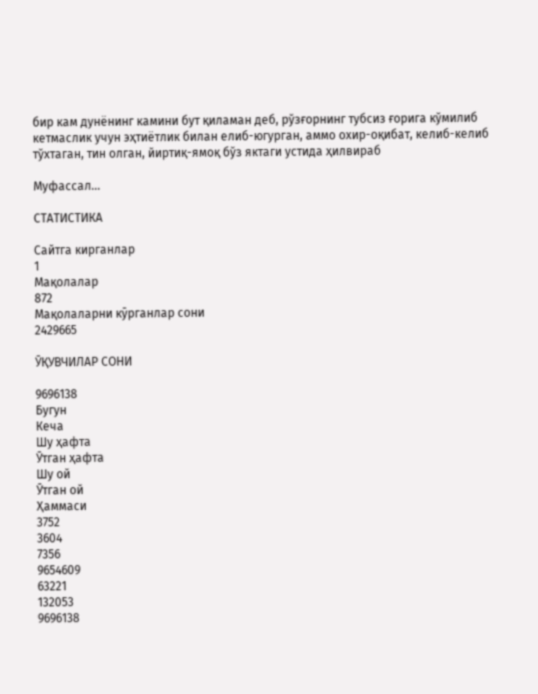бир кам дунёнинг камини бут қиламан деб, рўзғорнинг тубсиз ғорига кўмилиб кетмаслик учун эҳтиётлик билан елиб-югурган, аммо охир-оқибат, келиб-келиб тўхтаган, тин олган, йиртиқ-ямоқ бўз яктаги устида ҳилвираб

Муфассал...

СТАТИСТИКА

Сайтга кирганлар
1
Мақолалар
872
Мақолаларни кӯрганлар сони
2429665

ӮҚУВЧИЛАР СОНИ

9696138
Бугун
Кеча
Шу ҳафта
Ӯтган ҳафта
Шу ой
Ӯтган ой
Ҳаммаси
3752
3604
7356
9654609
63221
132053
9696138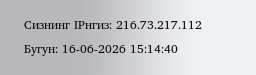Сизнинг IPнгиз: 216.73.217.112
Бугун: 16-06-2026 15:14:40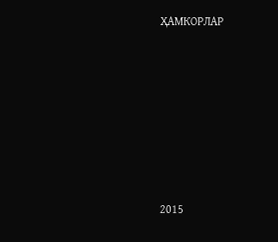ҲАМКОРЛАР







2015